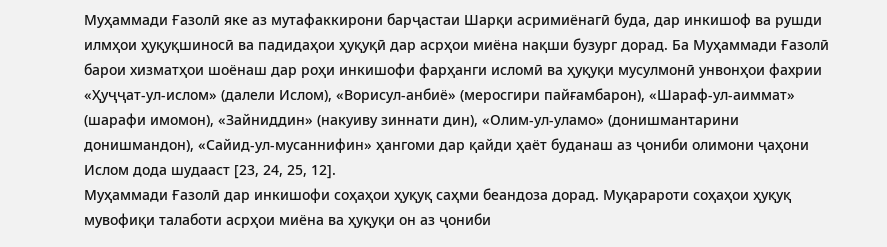Муҳаммади Ғазолӣ яке аз мутафаккирони барҷастаи Шарқи асримиёнагӣ буда, дар инкишоф ва рушди илмҳои ҳуқуқшиносӣ ва падидаҳои ҳуқуқӣ дар асрҳои миёна нақши бузург дорад. Ба Муҳаммади Ғазолӣ барои хизматҳои шоёнаш дар роҳи инкишофи фарҳанги исломӣ ва ҳуқуқи мусулмонӣ унвонҳои фахрии «Ҳуҷҷат-ул-ислом» (далели Ислом), «Ворисул-анбиё» (меросгири пайғамбарон), «Шараф-ул-аиммат» (шарафи имомон), «Зайниддин» (накуиву зиннати дин), «Олим-ул-уламо» (донишмантарини донишмандон), «Сайид-ул-мусаннифин» ҳангоми дар қайди ҳаёт буданаш аз ҷониби олимони ҷаҳони Ислом дода шудааст [23, 24, 25, 12].
Муҳаммади Ғазолӣ дар инкишофи соҳаҳои ҳуқуқ саҳми беандоза дорад. Муқарароти соҳаҳои ҳуқуқ мувофиқи талаботи асрҳои миёна ва ҳуқуқи он аз ҷониби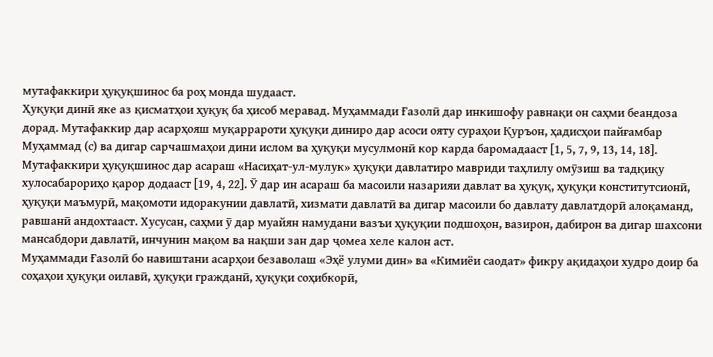мутафаккири ҳуқуқшинос ба роҳ монда шудааст.
Ҳуқуқи динӣ яке аз қисматҳои ҳуқуқ ба ҳисоб меравад. Муҳаммади Ғазолӣ дар инкишофу равнақи он саҳми беандоза дорад. Мутафаккир дар асарҳояш муқаррароти ҳуқуқи диниро дар асоси ояту сураҳои Қуръон, ҳадисҳои пайғамбар Муҳаммад (с) ва дигар сарчашмаҳои дини ислом ва ҳуқуқи мусулмонӣ кор карда баромадааст [1, 5, 7, 9, 13, 14, 18].
Мутафаккири ҳуқуқшинос дар асараш «Насиҳат-ул-мулук» ҳуқуқи давлатиро мавриди таҳлилу омӯзиш ва тадқиқу хулосабарориҳо қарор додааст [19, 4, 22]. Ӯ дар ин асараш ба масоили назарияи давлат ва ҳуқуқ, ҳуқуқи конститутсионӣ, ҳуқуқи маъмурӣ, мақомоти идоракунии давлатӣ, хизмати давлатӣ ва дигар масоили бо давлату давлатдорӣ алоқаманд, равшанӣ андохтааст. Хусусан, саҳми ӯ дар муайян намудани вазъи ҳуқуқии подшоҳон, вазирон, дабирон ва дигар шахсони мансабдори давлатӣ, инчунин мақом ва нақши зан дар ҷомеа хеле калон аст.
Муҳаммади Ғазолӣ бо навиштани асарҳои безаволаш «Эҳё улуми дин» ва «Кимиёи саодат» фикру ақидаҳои худро доир ба соҳаҳои ҳуқуқи оилавӣ, ҳуқуқи гражданӣ, ҳуқуқи соҳибкорӣ,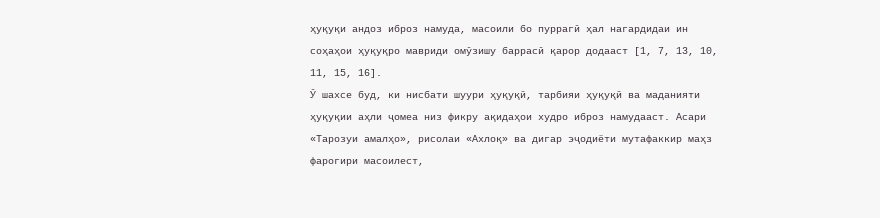ҳуқуқи андоз иброз намуда, масоили бо пуррагӣ ҳал нагардидаи ин соҳаҳои ҳуқуқро мавриди омӯзишу баррасӣ қарор додааст [1, 7, 13, 10, 11, 15, 16].
Ӯ шахсе буд, ки нисбати шуури ҳуқуқӣ, тарбияи ҳуқуқӣ ва маданияти ҳуқуқии аҳли ҷомеа низ фикру ақидаҳои худро иброз намудааст. Асари «Тарозуи амалҳо», рисолаи «Ахлоқ» ва дигар эҷодиёти мутафаккир маҳз фарогири масоилест,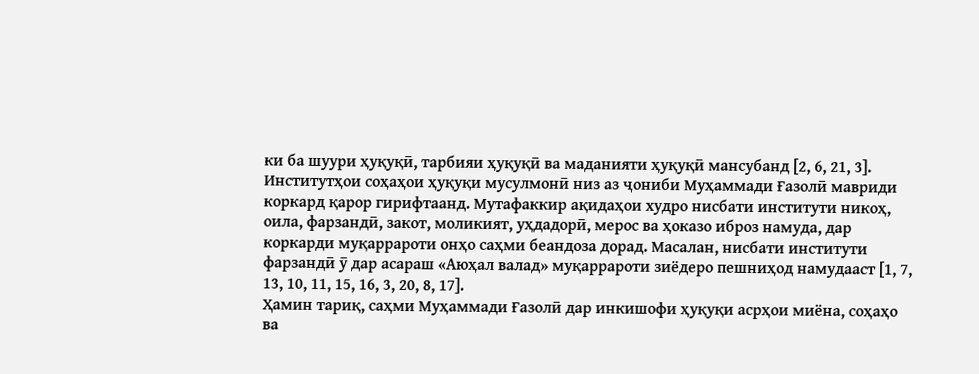ки ба шуури ҳуқуқӣ, тарбияи ҳуқуқӣ ва маданияти ҳуқуқӣ мансубанд [2, 6, 21, 3].
Институтҳои соҳаҳои ҳуқуқи мусулмонӣ низ аз ҷониби Муҳаммади Ғазолӣ мавриди коркард қарор гирифтаанд. Мутафаккир ақидаҳои худро нисбати институти никоҳ, оила, фарзандӣ, закот, моликият, уҳдадорӣ, мерос ва ҳоказо иброз намуда, дар коркарди муқаррароти онҳо саҳми беандоза дорад. Масалан, нисбати институти фарзандӣ ӯ дар асараш «Аюҳал валад» муқаррароти зиёдеро пешниҳод намудааст [1, 7, 13, 10, 11, 15, 16, 3, 20, 8, 17].
Ҳамин тариқ, саҳми Муҳаммади Ғазолӣ дар инкишофи ҳуқуқи асрҳои миёна, соҳаҳо ва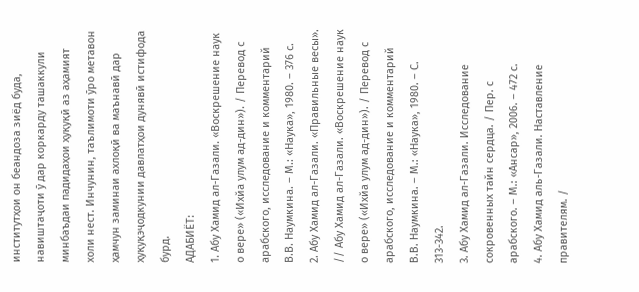институтҳои он беандоза зиёд буда, навиштаҷоти ӯ дар коркарду ташаккули минбаъдаи падидаҳои ҳуқуқӣ аз аҳамият холи нест. Инчунин, таълимоти ӯро метавон ҳамчун заминаи ахлоқӣ ва маънавӣ дар ҳуқуқэҷодкунии давлатҳои дунявӣ истифода бурд.
АДАБИЁТ:
1. Абу Хамид ал-Газали. «Воскрешение наук о вере» («Ихйа улум ад-дин»). / Перевод с арабского, исследование и комментарий В.В. Наумкина. – М.: «Наука», 1980. – 376 с.
2. Абу Хамид ал-Газали. «Правильные весы». // Абу Хамид ал-Газали. «Воскрешение наук о вере» («Ихйа улум ад-дин»). / Перевод с арабского, исследование и комментарий В.В. Наумкина. – М.: «Наука», 1980. – С. 313-342.
3. Абу Хамид ал-Газали. Исследование сокровенных тайн сердца. / Пер. с арабского. – М.: «Ансар», 2006. – 472 с.
4. Абу Хамид аль-Газали. Наставление правителям. /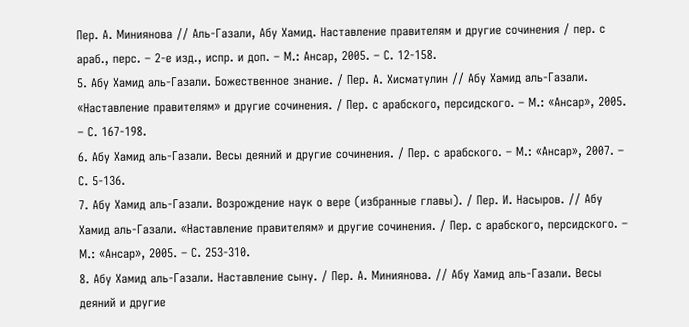Пер. А. Миниянова // Аль-Газали, Абу Хамид. Наставление правителям и другие сочинения / пер. с араб., перс. – 2-е изд., испр. и доп. – М.: Ансар, 2005. – С. 12-158.
5. Абу Хамид аль-Газали. Божественное знание. / Пер. А. Хисматулин // Абу Хамид аль-Газали. «Наставление правителям» и другие сочинения. / Пер. с арабского, персидского. – М.: «Ансар», 2005. – С. 167-198.
6. Абу Хамид аль-Газали. Весы деяний и другие сочинения. / Пер. с арабского. – М.: «Ансар», 2007. – С. 5-136.
7. Абу Хамид аль-Газали. Возрождение наук о вере (избранные главы). / Пер. И. Насыров. // Абу Хамид аль-Газали. «Наставление правителям» и другие сочинения. / Пер. с арабского, персидского. – М.: «Ансар», 2005. – С. 253-310.
8. Абу Хамид аль-Газали. Наставление сыну. / Пер. А. Миниянова. // Абу Хамид аль-Газали. Весы деяний и другие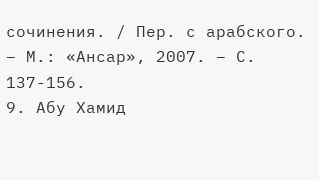сочинения. / Пер. с арабского. – М.: «Ансар», 2007. – С. 137-156.
9. Абу Хамид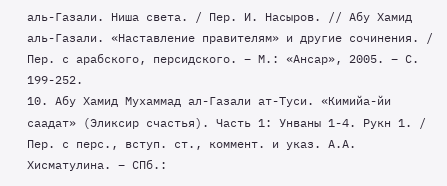аль-Газали. Ниша света. / Пер. И. Насыров. // Абу Хамид аль-Газали. «Наставление правителям» и другие сочинения. / Пер. с арабского, персидского. – М.: «Ансар», 2005. – С. 199-252.
10. Абу Хамид Мухаммад ал-Газали ат-Туси. «Кимийа-йи саадат» (Эликсир счастья). Часть 1: Унваны 1-4. Рукн 1. / Пер. с перс., вступ. ст., коммент. и указ. А.А. Хисматулина. – СПб.: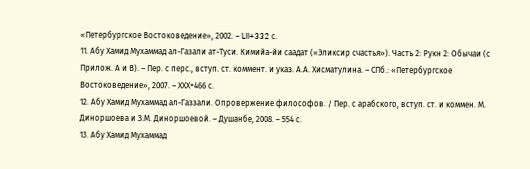«Петербургское Востоковедение», 2002. – LII+332 с.
11. Абу Хамид Мухаммад ал-Газали ат-Туси. Кимийа-йи саадат («Эликсир счастья»). Часть 2: Рукн 2: Обычаи (с Прилож. А и В). – Пер. с перс., вступ. ст. коммент. и указ. А.А. Хисматулина. – СПб.: «Петербургское Востоковедение», 2007. – ХХХ+466 с.
12. Абу Хамид Мухаммад ал-Газзали. Опровержение философов. / Пер. с арабского, вступ. ст. и коммен. М. Диноршоева и З.М. Диноршоевой. – Душанбе, 2008. – 554 с.
13. Абу Хамид Мухаммад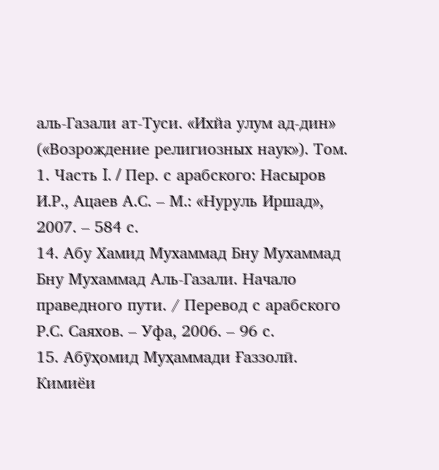аль-Газали ат-Туси. «Ихйа улум ад-дин» («Возрождение религиозных наук»). Том. 1. Часть I. / Пер. с арабского: Насыров И.Р., Ацаев А.С. – М.: «Нуруль Иршад», 2007. – 584 с.
14. Абу Хамид Мухаммад Бну Мухаммад Бну Мухаммад Аль-Газали. Начало праведного пути. / Перевод с арабского Р.С. Саяхов. – Уфа, 2006. – 96 с.
15. Абӯҳомид Муҳаммади Ғаззолӣ. Кимиёи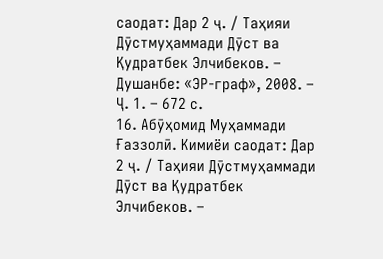саодат: Дар 2 ҷ. / Таҳияи Дӯстмуҳаммади Дӯст ва Қудратбек Элчибеков. – Душанбе: «ЭР-граф», 2008. – Ҷ. 1. – 672 с.
16. Абӯҳомид Муҳаммади Ғаззолӣ. Кимиёи саодат: Дар 2 ҷ. / Таҳияи Дӯстмуҳаммади Дӯст ва Қудратбек Элчибеков. –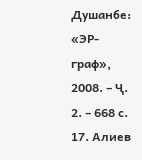Душанбе: «ЭР-граф», 2008. – Ҷ. 2. – 668 с.
17. Алиев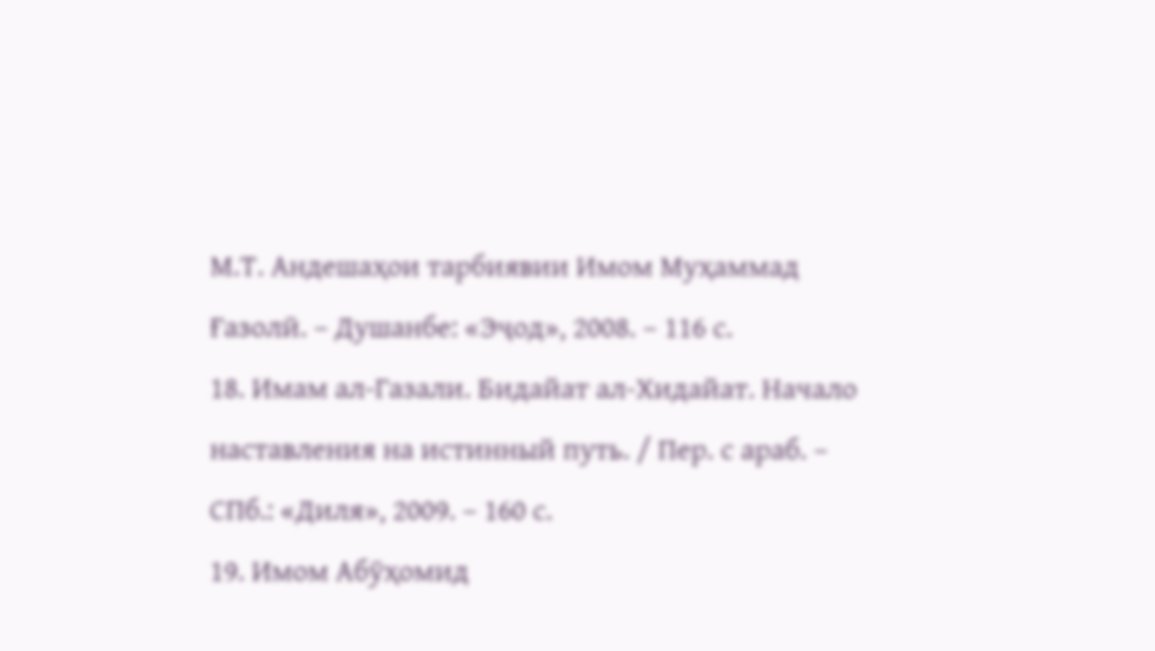М.Т. Андешаҳои тарбиявии Имом Муҳаммад Ғазолӣ. – Душанбе: «Эҷод», 2008. – 116 с.
18. Имам ал-Газали. Бидайат ал-Хидайат. Начало наставления на истинный путь. / Пер. с араб. – СПб.: «Диля», 2009. – 160 с.
19. Имом Абӯҳомид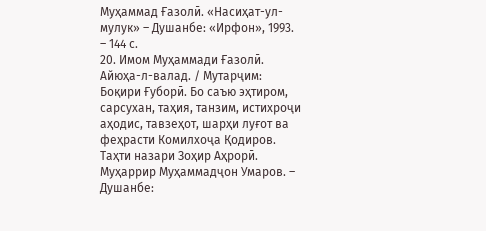Муҳаммад Ғазолӣ. «Насиҳат-ул-мулук» – Душанбе: «Ирфон», 1993. – 144 с.
20. Имом Муҳаммади Ғазолӣ. Айюҳа-л-валад. / Мутарҷим: Боқири Ғуборӣ. Бо саъю эҳтиром, сарсухан, таҳия, танзим, истихроҷи аҳодис, тавзеҳот, шарҳи луғот ва феҳрасти Комилхоҷа Қодиров. Таҳти назари Зоҳир Аҳрорӣ. Муҳаррир Муҳаммадҷон Умаров. – Душанбе: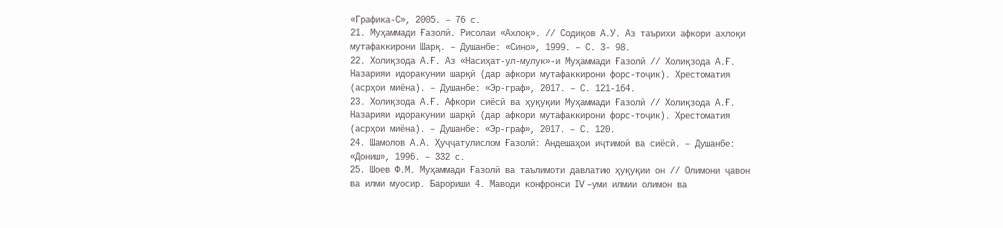«Графика-С», 2005. – 76 с.
21. Муҳаммади Ғазолӣ. Рисолаи «Ахлоқ». // Содиқов А.У. Аз таърихи афкори ахлоқи мутафаккирони Шарқ. – Душанбе: «Сино», 1999. – С. 3- 98.
22. Холиқзода А.Ғ. Аз «Насиҳат-ул-мулук»-и Муҳаммади Ғазолӣ // Холиқзода А.Ғ. Назарияи идоракунии шарқӣ (дар афкори мутафаккирони форс-тоҷик). Хрестоматия (асрҳои миёна). – Душанбе: «Эр-граф», 2017. – С. 121-164.
23. Холиқзода А.Ғ. Афкори сиёсӣ ва ҳуқуқии Муҳаммади Ғазолӣ // Холиқзода А.Ғ. Назарияи идоракунии шарқӣ (дар афкори мутафаккирони форс-тоҷик). Хрестоматия (асрҳои миёна). – Душанбе: «Эр-граф», 2017. – С. 120.
24. Шамолов А.А. Ҳуҷҷатулислом Ғазолӣ: Андешаҳои иҷтимоӣ ва сиёсӣ. – Душанбе: «Дониш», 1996. – 332 с.
25. Шоев Ф.М. Муҳаммади Ғазолӣ ва таълимоти давлатию ҳуқуқии он // Олимони ҷавон ва илми муосир. Барориши 4. Маводи конфронси IV –уми илмии олимон ва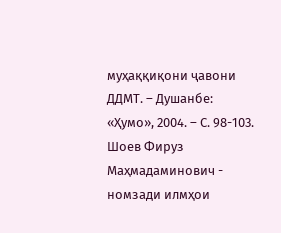муҳаққиқони ҷавони ДДМТ. – Душанбе: «Ҳумо», 2004. – С. 98-103.
Шоев Фируз Маҳмадаминович - номзади илмҳои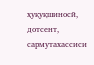ҳуқуқшиносӣ, дотсент, сармутахассиси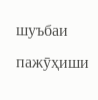шуъбаи пажӯҳиши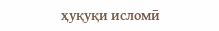ҳуқуқи исломӣ